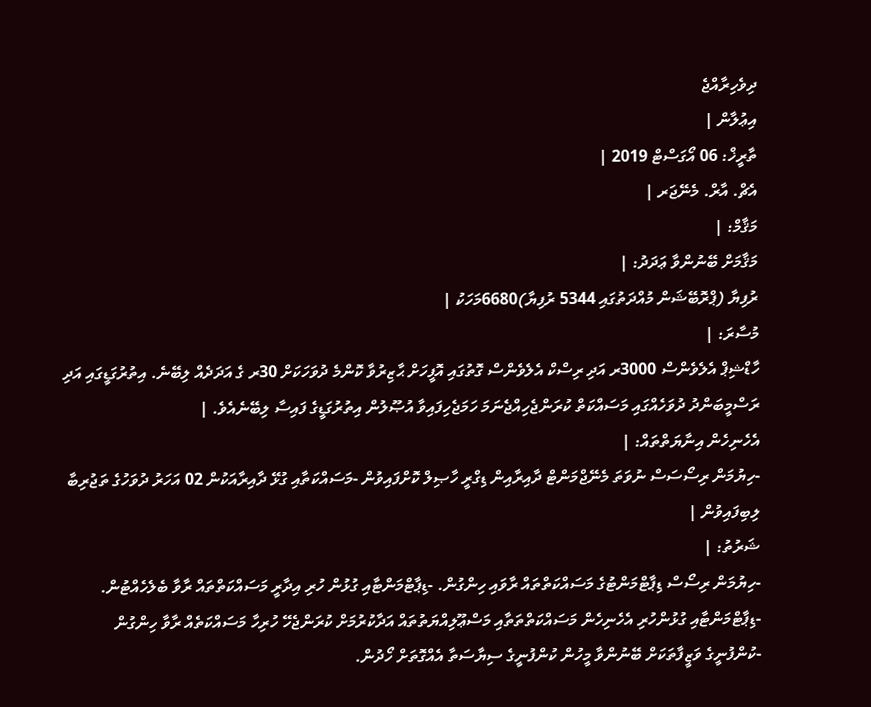ދިވެހިރާއްޖެ
އިޢުލާން |
ތާރީޚް: 06 އޯގަސްޓް 2019 |
އެޗް. އާރް. މެނޭޖަރ |
މަޤާމް: |
މަޤާމަށް ބޭނުންވާ ޢަދަދު: |
ރުފިޔާ (ޕްރޮބޭޝަން މުއްދަތުގައި 5344 ރުފިޔާ)6680މަހަކު |
މުސާރަ: |
ހާޑްޝިޕް އެލެވެންސް 3000ރ އަދި ރިސްކް އެލެވެންސް ގޮތުގައި އޮފީހަށް ޙާޒިރުވާ ކޮންމެ ދުވަހަކަށް 30ރ ގެ އަދަދެއް ލިބޭނެ. އިތުރުގަޑީގައި އަދި ރަސްމީބަންދު ދުވަހެއްގައި މަސައްކަތް ކުރަންޖެހިއްޖެނަމަ ހަމަޖެހިފައިވާ އުޞޫލުން އިތުރުގަޑީގެ ފައިސާ ލިބޭނެއެވެ. |
އެހެނިހެން އިނާޔަތްތައް: |
-ހިޔުމަން ރިސޯސަސް ނުވަތަ މެނޭޖްމަންޓް ދާއިރާއިން ޑިގްރީ ހާޞިލް ކޮށްފައިވުން -މަސައްކަތާއި ގުޅޭ ދާއިރާއަކުން 02 އަހަރު ދުވަހުގެ ތަޖުރިބާ ލިބިފައިވުން |
ޝަރުތު: |
-ހިޔުމަން ރިސޯސް ޑިޕާޓްމަންޓުގެ މަސައްކަތްތައް ރާވައި ހިންގުން. -ޑިޕާޓްމަންޓާއި ގުޅުން ހުރި އިދާރީ މަސައްކަތްތައް ރާވާ ބެލެހެއްޓުން. -ޑިޕާޓްމަންޓާއި ގުޅުންހުރި އެހެނިހެން މަސައްކަތްތަތާއި މަސްޢޫލިއްޔަތުތައް އަދާކުރުމަށް ކުރަންޖެހޭ ހުރިހާ މަސައްކަތެއް ރާވާ ހިންގުން -ކުންފުނީގެ ވަޒީފާތަކަށް ބޭނުންވާ މީހުން ކުންފުނީގެ ސިޔާސަތާ އެއްގޮތަށް ހޯދުން.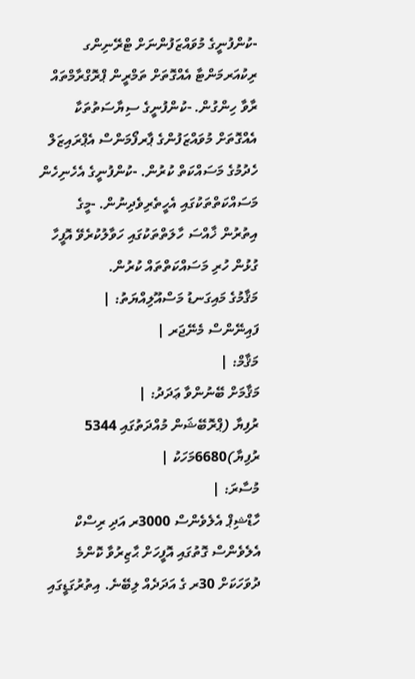-ކުންފުނީގެ މުވައްޒަފުންނަށް ޓްރޭނިންގ ރިކުއަރމަންޓާ އެއްގޮތަށް ތަމްރީން ޕްރޮގްރާމްތައް ރާވާ ހިންގުން. -ކުންފުނީގެ ސިޔާސަތުތަކާ އެއްގޮތަށް މުވައްޒަފުންގެ ޕާރފޯމަންސް އެޕްރައިޒަލް ހެދުމުގެ މަސައްކަތް ކުރުން. -ކުންފުނީގެ އެހެނިހެން މަސައްކަތްތަކުގައި އެހީތެރިވެދިނުން. -މީގެ އިތުރުން ޚާއްސަ ހާލަތްތަކުގައި ހަވާލުކުރެވޭ އޮފީހާ ގުޅުން ހުރި މަސައްކަތްތައް ކުރުން.
މަޤާމުގެ މައިގަނޑު މަސްއޫލިއްޔަތު: |
ފައިނޭންސް މެނޭޖަރ |
މަޤާމް: |
މަޤާމަށް ބޭނުންވާ ޢަދަދު: |
ރުފިޔާ (ޕްރޮބޭޝަން މުއްދަތުގައި 5344 ރުފިޔާ)6680މަހަކު |
މުސާރަ: |
ހާޑްޝިޕް އެލެވެންސް 3000ރ އަދި ރިސްކް އެލެވެންސް ގޮތުގައި އޮފީހަށް ޙާޒިރުވާ ކޮންމެ ދުވަހަކަށް 30ރ ގެ އަދަދެއް ލިބޭނެ. އިތުރުގަޑީގައި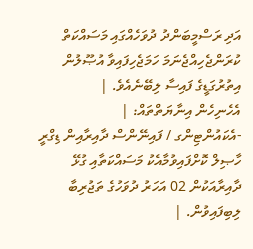އަދި ރަސްމީބަންދު ދުވަހެއްގައި މަސައްކަތް ކުރަންޖެހިއްޖެނަމަ ހަމަޖެހިފައިވާ އުޞޫލުން އިތުރުގަޑީގެ ފައިސާ ލިބޭނެއެވެ. |
އެހެނިހެން އިނާޔަތްތައް: |
-އެކައުންޓިންގ / ފައިނޭންސް ދާއިރާއިން ޑިގްރީ ހާޞިލް ކޮށްފައިވުމާއެކު މަސައްކަތާއި ގުޅޭ ދާއިރާއަކުން 02 އަހަރު ދުވަހުގެ ތަޖުރިބާ ލިބިފައިވުން. |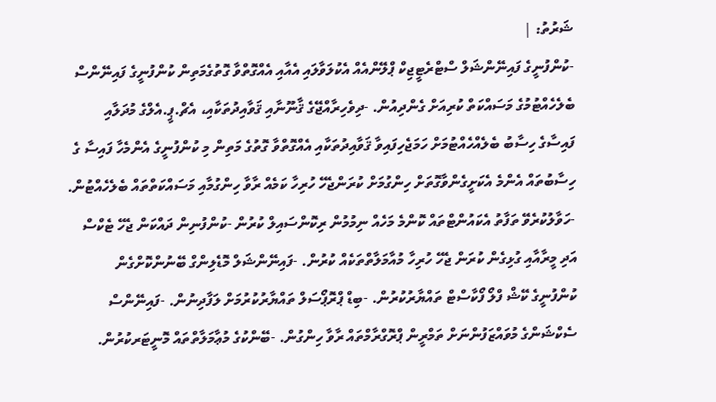ޝަރުތު: |
-ކުންފުނީގެ ފައިނޭންޝަލް ސްޓްރެޓީޖިކް ޕްލޭންއެއް އެކުލަވާލައި އެއާއި އެއްގޮތްވާ ގޮތުގެމަތިން ކުންފުނީގެ ފައިނޭންސް ބެލެހެއްޓުމުގެ މަސައްކަތް ކުރިއަށް ގެންދިއުން. -ދިވެހިރާއްޖޭގެ ޤާނޫނާއި ޤަވާއިދުތަކާއި، އެޗް.ޕީ.އެލްގެ މުދަލާއި ފައިސާގެ ހިސާބު ބެލެއްހެއްޓުމަށް ހަމަޖެހިފައިވާ ޤަވާއިދުތަކާއި އެއްގޮތްވާ ގޮތުގެ މަތިން މި ކުންފުނީގެ އެންމެހާ ފައިސާ ގެ ހިސާބުތައް އެންމެ އެކަށީގެންވާގޮތަށް ހިންގުމަށް ކުރަންޖެހޭ ހުރިހާ ކަމެއް ރާވާ ހިންގުމާއި މަސައްކަތްތައް ބެލެހެއްޓުން. -ހަވާލުކުރެވޭ ތަފާތު އެކައުންޓްތައް ކޮންމެ މަހެއް ނިމުމުން ރިކޮންސައިލް ކުރުން -ކުންފުނިން ދައްކަން ޖެހޭ ޓެކްސް އަދި މީރާއާއި ގުޅިގެން ކުރަން ޖެހޭ ހުރިހާ މުއާމަލާތްތަކެއް ކުރުން. -ފައިނޭންޝަލް މޮޑެލިންގް ބޭނުންކޮށްގެން ކުންފުނީގެ ކޭޝް ފްލޯ ފޯކާސްޓް ތައްޔާރުކުރުން. -ބިޑް ޕްރޮޕޯސަލް ތައްޔާރުކުރުމަށް ލަފާދިނުން. -ފައިނޭންސް ސެކްޝަންގެ މުވައްޒަފުންނަށް ތަމްރީން ޕްރޮގްރާމްތައް ރާވާ ހިންގުން. -ބޭންކުގެ މުޢާމަލާތްތައް މޮނީޓަރކުރުން.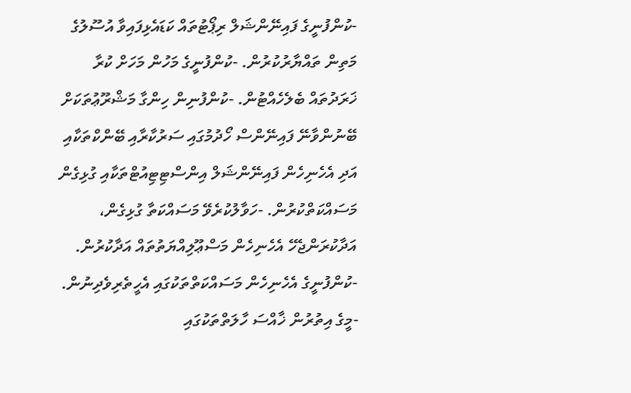-ކުންފުނީގެ ފައިނޭންޝަލް ރިޕޯޓުތައް ކަޑައެޅިފައިވާ އުސޫލުގެ މަތިން ތައްޔާރުކުރުން. -ކުންފުނީގެ މަހުން މަހަށް ކުރާ ޚަރަދުތައް ބެލެހެއްޓުން. -ކުންފުނިން ހިންގާ މަޝްރޫޢުތަކަށް ބޭނުންވާނޭ ފައިނޭންސް ހޯދުމުގައި ސަރުކާރާއި ބޭންކްތަކާއި އަދި އެހެނިހެން ފައިނޭންޝަލް އިންސްޓިޓިއުޓްތަކާއި ގުޅިގެން މަސައްކަތްކުރުން. -ހަވާލުކުރެވޭ މަސައްކަތާ ގުޅިގެން، އަދާކުރަންޖެހޭ އެހެނިހެން މަސްޢޫލިއްޔަތުތައް އަދާކުރުން. -ކުންފުނީގެ އެހެނިހެން މަސައްކަތްތަކުގައި އެހީތެރިވެދިނުން. -މީގެ އިތުރުން ޚާއްސަ ހާލަތްތަކުގައި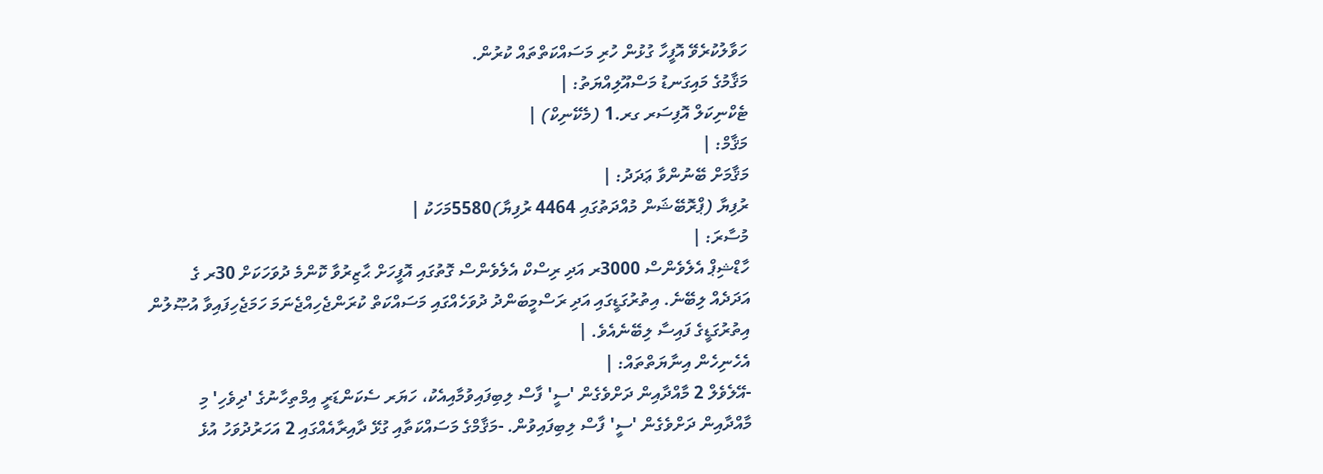ހަވާލުކުރެވޭ އޮފީހާ ގުޅުން ހުރި މަސައްކަތްތައް ކުރުން.
މަޤާމުގެ މައިގަނޑު މަސްއޫލިއްޔަތު: |
ޓެކްނިކަލް އޮފިސަރ ގރ.1 (މެކޭނިކް) |
މަޤާމް: |
މަޤާމަށް ބޭނުންވާ ޢަދަދު: |
ރުފިޔާ (ޕްރޮބޭޝަން މުއްދަތުގައި 4464 ރުފިޔާ)5580މަހަކު |
މުސާރަ: |
ހާޑްޝިޕް އެލެވެންސް 3000ރ އަދި ރިސްކް އެލެވެންސް ގޮތުގައި އޮފީހަށް ޙާޒިރުވާ ކޮންމެ ދުވަހަކަށް 30ރ ގެ އަދަދެއް ލިބޭނެ. އިތުރުގަޑީގައި އަދި ރަސްމީބަންދު ދުވަހެއްގައި މަސައްކަތް ކުރަންޖެހިއްޖެނަމަ ހަމަޖެހިފައިވާ އުޞޫލުން އިތުރުގަޑީގެ ފައިސާ ލިބޭނެއެވެ. |
އެހެނިހެން އިނާޔަތްތައް: |
-އޭލެވެލް 2 މާއްދާއިން ދަށްވެގެން 'ސީ' ފާސް ލިބިފައިވުމާއިއެކު، ހަޔަރ ސެކަންޑަރީ އިމްތިހާނުގެ 'ދިވެހި' މި މާއްދާއިން ދަށްވެގެން 'ސީ' ފާސް ލިބިފައިވުން. -މަޤާމްގެ މަސައްކަތާއި ގުޅޭ ދާއިރާއެއްގައި 2 އަހަރުދުވަހު އުޅެ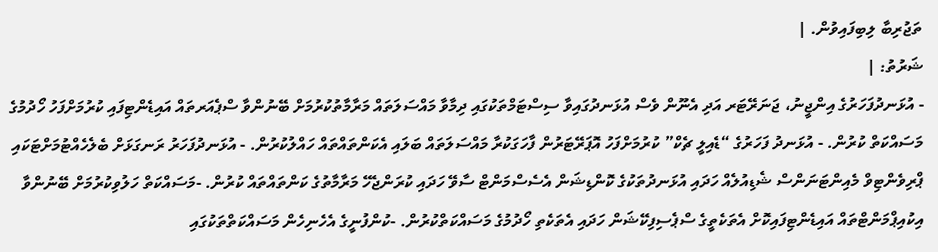ތަޖުރިބާ ލިބިފައިވުން. |
ޝަރުތު: |
- އުޅަނދުފަހަރުގެ އިންޖީނު، ޖަނަރޭޓަރ އަދި އެނޫން ވެސް އުޅަނދުގައިވާ ސިސްޓަމްތަކުގައި ދިމާވާ މައްސަލަތައް މަރާމާތުކުރުމަށް ބޭނުންވާ ސްޕެއަރތައް އައިޑެންޓިފައި ކުރުމަށްފަހު ހޯދުމުގެ މަސައްކަތް ކުރުން. - އުޅަނދު ފަހަރުގެ “ޑެއިލީ ޗެކް” ކުރުމަށްފަހު އޮޕަރޭޓަރުން ފާހަގަކުރާ މައްސަލަތައް ބަލައި އެކަންތައްތައް ހައްލުކުރުން. - އުޅަނދުފަހަރު ރަނގަޅަށް ބެލެހެއްޓުމަށްޓަކައި ޕްރިވެންޓިވް މެއިންޓަނަންސް ޝެޑިއުލެއް ހަދައި އުޅަނދުތަކުގެ ކޮންޑިޝަން އެސެސްމަންޓް ސާވޭ ހަދައި ކުރަންޖެހޭ މަރާމާތުގެ ކަންތައްތައް ކުރުން. -މަސައްކަތް ހަލުވިކުރުމަށް ބޭނުންވާ އިކުއިޕްމަންޓްތައް އައިޑެންޓިފައިކޮށް އެތަކެތީގެ ސްޕެސިފިކޭޝަން ހަދައި އެތަކެތި ހޯދުމުގެ މަސައްކަތްކުރުން. -ކުންފުނީގެ އެހެނިހެން މަސައްކަތްތަކުގައި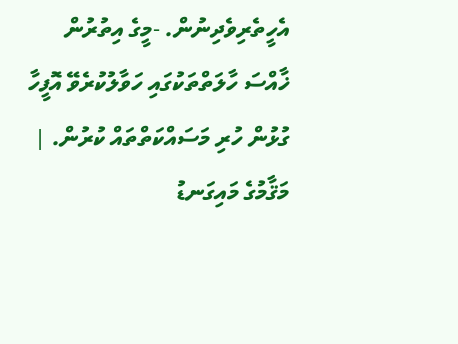އެހީތެރިވެދިނުން. -މީގެ އިތުރުން ޚާއްސަ ހާލަތްތަކުގައި ހަވާލުކުރެވޭ އޮފީހާ ގުޅުން ހުރި މަސައްކަތްތައް ކުރުން. |
މަޤާމުގެ މައިގަނޑު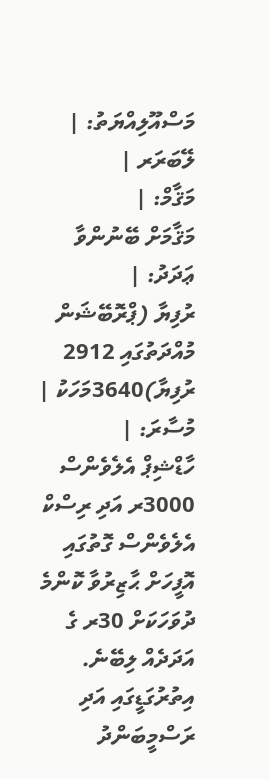މަސްއޫލިއްޔަތު: |
ލޭބަރަރ |
މަޤާމް: |
މަޤާމަށް ބޭނުންވާ ޢަދަދު: |
ރުފިޔާ (ޕްރޮބޭޝަން މުއްދަތުގައި 2912 ރުފިޔާ)3640މަހަކު |
މުސާރަ: |
ހާޑްޝިޕް އެލެވެންސް 3000ރ އަދި ރިސްކް އެލެވެންސް ގޮތުގައި އޮފީހަށް ޙާޒިރުވާ ކޮންމެ ދުވަހަކަށް 30ރ ގެ އަދަދެއް ލިބޭނެ. އިތުރުގަޑީގައި އަދި ރަސްމީބަންދު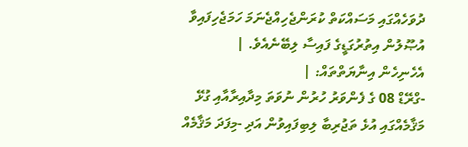ދުވަހެއްގައި މަސައްކަތް ކުރަންޖެހިއްޖެނަމަ ހަމަޖެހިފައިވާ އުޞޫލުން އިތުރުގަޑީގެ ފައިސާ ލިބޭނެއެވެ. |
އެހެނިހެން އިނާޔަތްތައް: |
-ގްރޭޑް 08 ގެ ފެންވަރު ހުރުން ނުވަތަ މިދާއިރާއާއި ގުޅޭ މަޤާމެއްގައި އުޅެ ތަޖުރިބާ ލިބިފައިވުން އަދި -މިފަދަ މަޤާމެއް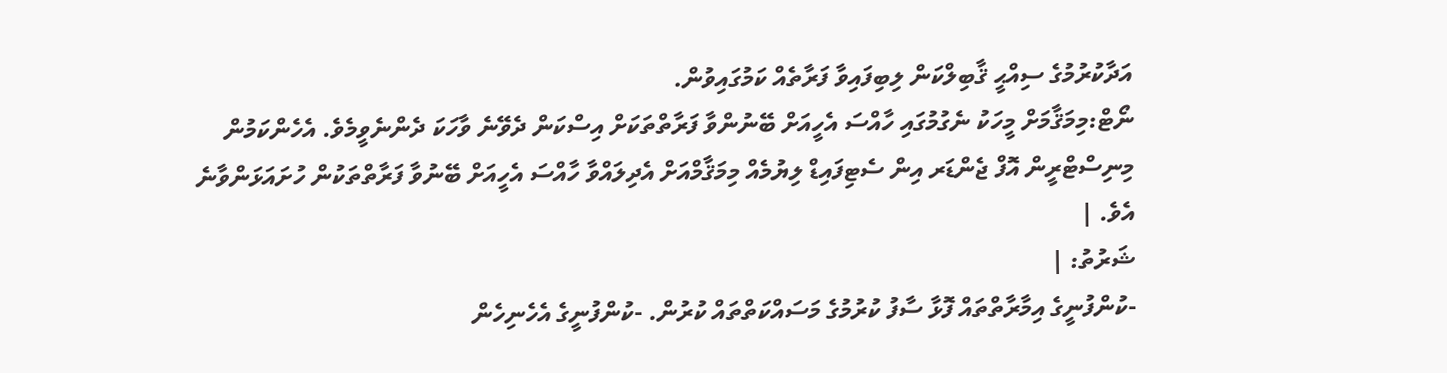އަދާކުރުމުގެ ސިއްޙީ ޤާބިލްކަން ލިބިފައިވާ ފަރާތެއް ކަމުގައިވުން.
ނޯޓް:މިމަޤާމަށް މީހަކު ނެގުމުގައި ހާއްސަ އެހީއަށް ބޭނުންވާ ފަރާތްތަކަށް އިސްކަން ދެވޭނެ ވާހަކަ ދެންނެވީމެވެ. އެހެންކަމުން މިނިސްޓްރީން އޮފް ޖެންޑަރ އިން ސެޓިފައިޑް ލިޔުމެއް މިމަޤާމްއަށް އެދިލައްވާ ހާއްސަ އެހީއަށް ބޭނުވާ ފަރާތްތަކުން ހުށައަޅަންވާނެ އެވެ. |
ޝަރުތު: |
-ކުންފުނީގެ އިމާރާތްތައް ފޮޅާ ސާފު ކުރުމުގެ މަސައްކަތްތައް ކުރުން. -ކުންފުނީގެ އެހެނިހެން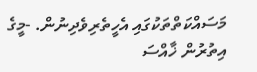މަސައްކަތްތަކުގައި އެހީތެރިވެދިނުން. -މީގެ އިތުރުން ޚާއްސަ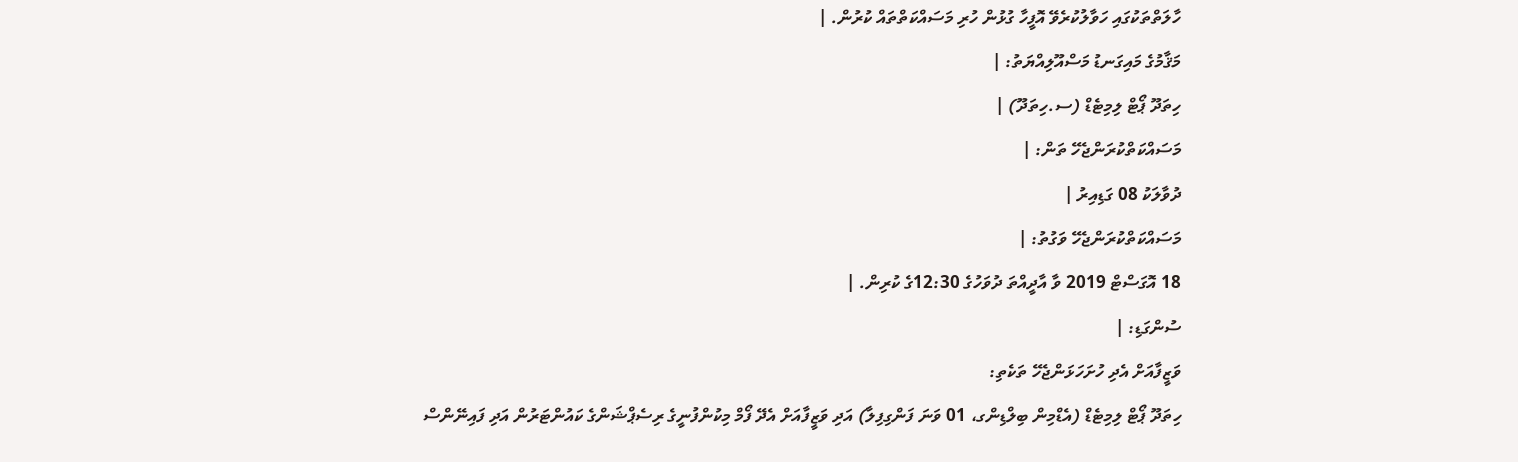ހާލަތްތަކުގައި ހަވާލުކުރެވޭ އޮފީހާ ގުޅުން ހުރި މަސައްކަތްތައް ކުރުން. |
މަޤާމުގެ މައިގަނޑު މަސްއޫލިއްޔަތު: |
ހިތަދޫ ޕޯޓް ލިމިޓެޑް (ސ.ހިތަދޫ) |
މަސައްކަތްކުރަންޖެހޭ ތަން: |
ދުވާލަކު 08 ގަޑިއިރު |
މަސައްކަތްކުރަންޖެހޭ ވަގުތު: |
18 އޮގަސްޓް 2019 ވާ އާދީއްތަ ދުވަހުގެ 12:30ގެ ކުރިން. |
ސުންގަޑި: |
ވަޒީފާއަށް އެދި ހުށަހަޅަންޖެހޭ ތަކެތި:
ހިތަދޫ ޕޯޓް ލިމިޓެޑް (އެޑްމިން ބިލްޑިންގ، 01 ވަނަ ފަންގިފިލާ) އަދި ވަޒީފާއަށް އެދޭ ފޯމް މިކުންފުނީގެ ރިސެޕްޝަންގެ ކައުންޓަރުން އަދި ފައިނޭންސް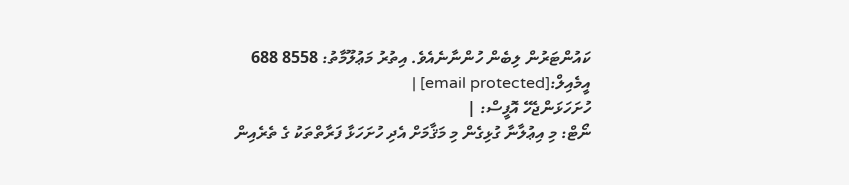ކައުންޓަރުން ލިބެން ހުންނާނެއެވެ. އިތުރު މަޢުލޫމާތު: 8558 688 އީމެއިލް:[email protected] |
ހުށަހަޅަންޖެހޭ އޮފީސް: |
ނޯޓް: މި އިޢުލާނާ ގުޅިގެން މި މަޤާމަށް އެދި ހުށަހަޅާ ފަރާތްތަކު ގެ ތެރެއިން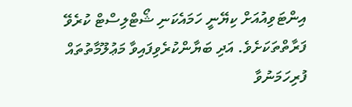އިންޓަވިއުއަށް ކިޔޭނީ ހަމައެކަނި ޝޯޓްލިސްޓް ކުރެވޭ ފަރާތްތަކަށެވެ. އަދި ބަޔާންކުރެވިފައިވާ މަޢުލޫމާތުތައް ފުރިހަމަނުވާ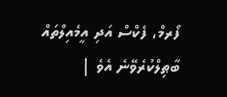ފޯރމް، ފެކްސް އަދި އީމެއިލްތައް ބާޠިލްކުރެވޭނެ އެވެ |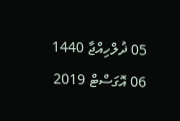05 ޛުލްހިއްޖާ 1440
06 އޮގަސްޓް 2019